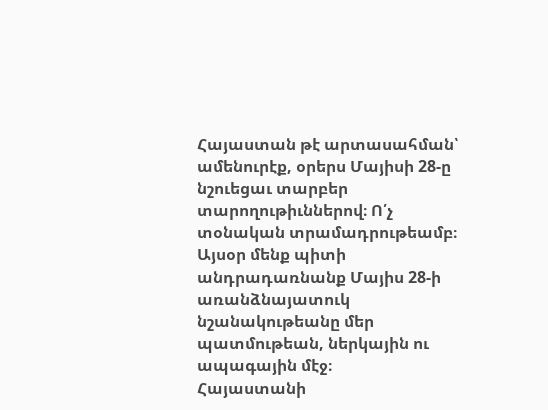Հայաստան թէ արտասահման՝ ամենուրէք, օրերս Մայիսի 28-ը նշուեցաւ տարբեր տարողութիւններով։ Ո՛չ տօնական տրամադրութեամբ։ Այսօր մենք պիտի անդրադառնանք Մայիս 28-ի առանձնայատուկ նշանակութեանը մեր պատմութեան, ներկային ու ապագային մէջ։
Հայաստանի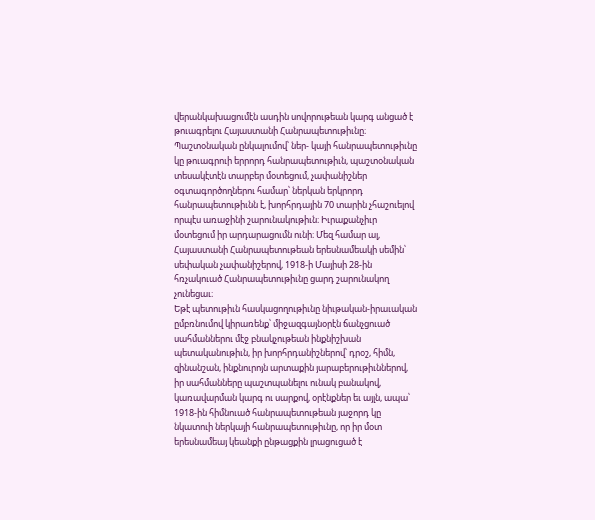վերանկախացումէն ասդին սովորութեան կարգ անցած է թուագրելու Հայաստանի Հանրապետութիւնը։ Պաշտօնական ընկալումով՝ ներ- կայի հանրապետութիւնը կը թուագրուի երրորդ հանրապետութիւն, պաշտօնական տեսակէտէն տարբեր մօտեցում, չափանիշներ օգտագործողներու համար՝ ներկան երկրորդ հանրապետութիւնն է, խորհրդային 70 տարին չհաշուելով որպէս առաջինի շարունակութիւն։ Իւրաքանչիւր մօտեցում իր արդարացումն ունի։ Մեզ համար ալ, Հայաստանի Հանրապետութեան երեսնամեակի սեմին՝ սեփական չափանիշերով, 1918-ի Մայիսի 28-ին հռչակուած Հանրապետութիւնը ցարդ շարունակող չունեցաւ։
Եթէ պետութիւն հասկացողութիւնը նիւթական-իրաւական ըմբռնումով կիրառենք՝ միջազգայնօրէն ճանչցուած սահմաններու մէջ բնակչութեան ինքնիշխան պետականութիւն, իր խորհրդանիշներով՝ դրօշ, հիմն, զինանշան, ինքնուրոյն արտաքին յարաբերութիւններով, իր սահմանները պաշտպանելու ունակ բանակով, կառավարման կարգ ու սարքով, օրէնքներ եւ այլն, ապա՝ 1918-ին հիմնուած հանրապետութեան յաջորդ կը նկատուի ներկայի հանրապետութիւնը, որ իր մօտ երեսնամեայ կեանքի ընթացքին լրացուցած է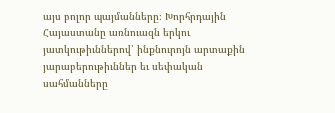այս բոլոր պայմանները։ Խորհրդային Հայաստանը առնուազն երկու յատկութիւններով՝ ինքնուրոյն արտաքին յարաբերութիւններ եւ սեփական սահմանները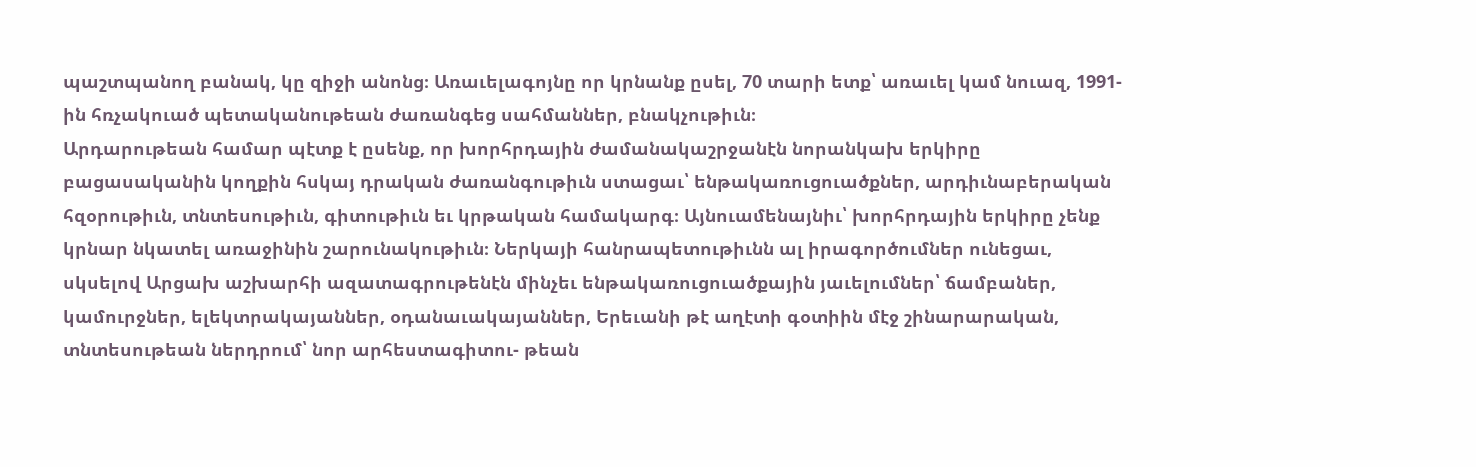պաշտպանող բանակ, կը զիջի անոնց։ Առաւելագոյնը որ կրնանք ըսել, 70 տարի ետք՝ առաւել կամ նուազ, 1991-ին հռչակուած պետականութեան ժառանգեց սահմաններ, բնակչութիւն։
Արդարութեան համար պէտք է ըսենք, որ խորհրդային ժամանակաշրջանէն նորանկախ երկիրը բացասականին կողքին հսկայ դրական ժառանգութիւն ստացաւ՝ ենթակառուցուածքներ, արդիւնաբերական հզօրութիւն, տնտեսութիւն, գիտութիւն եւ կրթական համակարգ։ Այնուամենայնիւ՝ խորհրդային երկիրը չենք կրնար նկատել առաջինին շարունակութիւն։ Ներկայի հանրապետութիւնն ալ իրագործումներ ունեցաւ, սկսելով Արցախ աշխարհի ազատագրութենէն մինչեւ ենթակառուցուածքային յաւելումներ՝ ճամբաներ, կամուրջներ, ելեկտրակայաններ, օդանաւակայաններ, Երեւանի թէ աղէտի գօտիին մէջ շինարարական, տնտեսութեան ներդրում՝ նոր արհեստագիտու- թեան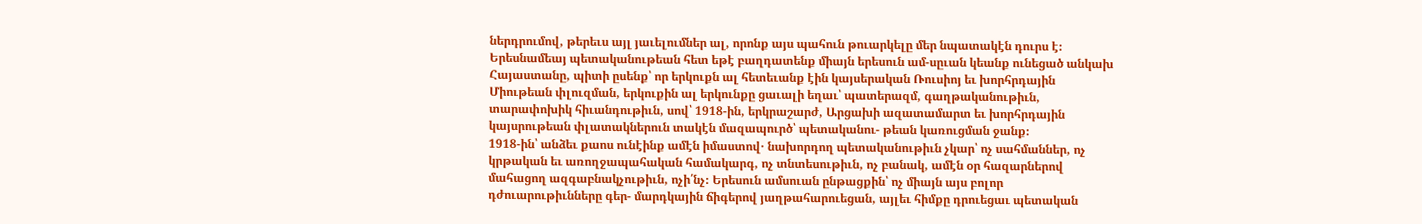ներդրումով, թերեւս այլ յաւելումներ ալ, որոնք այս պահուն թուարկելը մեր նպատակէն դուրս է։
Երեսնամեայ պետականութեան հետ եթէ բաղդատենք միայն երեսուն ամ-սըւան կեանք ունեցած անկախ Հայաստանը, պիտի ըսենք՝ որ երկուքն ալ հետեւանք էին կայսերական Ռուսիոյ եւ խորհրդային Միութեան փլուզման, երկուքին ալ երկունքը ցաւալի եղաւ՝ պատերազմ, գաղթականութիւն, տարափոխիկ հիւանդութիւն, սով՝ 1918-ին, երկրաշարժ, Արցախի ազատամարտ եւ խորհրդային կայսրութեան փլատակներուն տակէն մազապուրծ՝ պետականու- թեան կառուցման ջանք։
1918-ին՝ անձեւ քաոս ունէինք ամէն իմաստով․ նախորդող պետականութիւն չկար՝ ոչ սահմաններ, ոչ կրթական եւ առողջապահական համակարգ, ոչ տնտեսութիւն, ոչ բանակ, ամէն օր հազարներով մահացող ազգաբնակչութիւն, ոչի՛նչ։ Երեսուն ամսուան ընթացքին՝ ոչ միայն այս բոլոր դժուարութիւնները գեր- մարդկային ճիգերով յաղթահարուեցան, այլեւ հիմքը դրուեցաւ պետական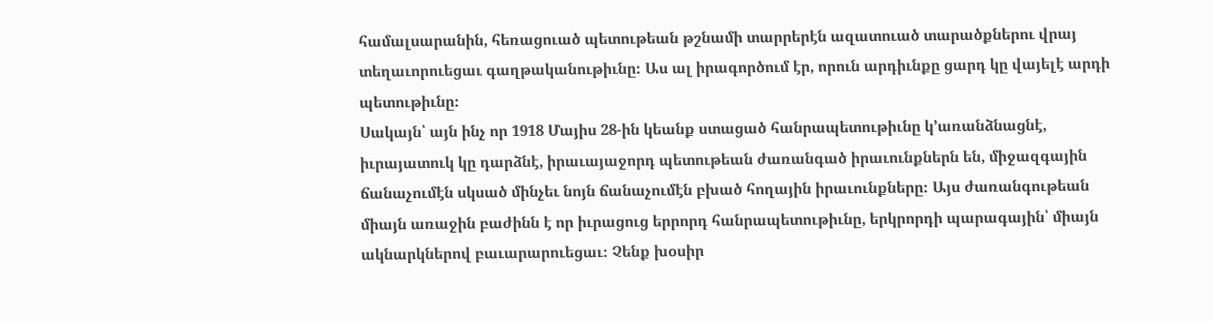համալսարանին, հեռացուած պետութեան թշնամի տարրերէն ազատուած տարածքներու վրայ տեղաւորուեցաւ գաղթականութիւնը։ Աս ալ իրագործում էր, որուն արդիւնքը ցարդ կը վայելէ արդի պետութիւնը։
Սակայն՝ այն ինչ որ 1918 Մայիս 28-ին կեանք ստացած հանրապետութիւնը կ’առանձնացնէ, իւրայատուկ կը դարձնէ, իրաւայաջորդ պետութեան ժառանգած իրաւունքներն են, միջազգային ճանաչումէն սկսած մինչեւ նոյն ճանաչումէն բխած հողային իրաւունքները։ Այս ժառանգութեան միայն առաջին բաժինն է որ իւրացուց երրորդ հանրապետութիւնը, երկրորդի պարագային՝ միայն ակնարկներով բաւարարուեցաւ։ Չենք խօսիր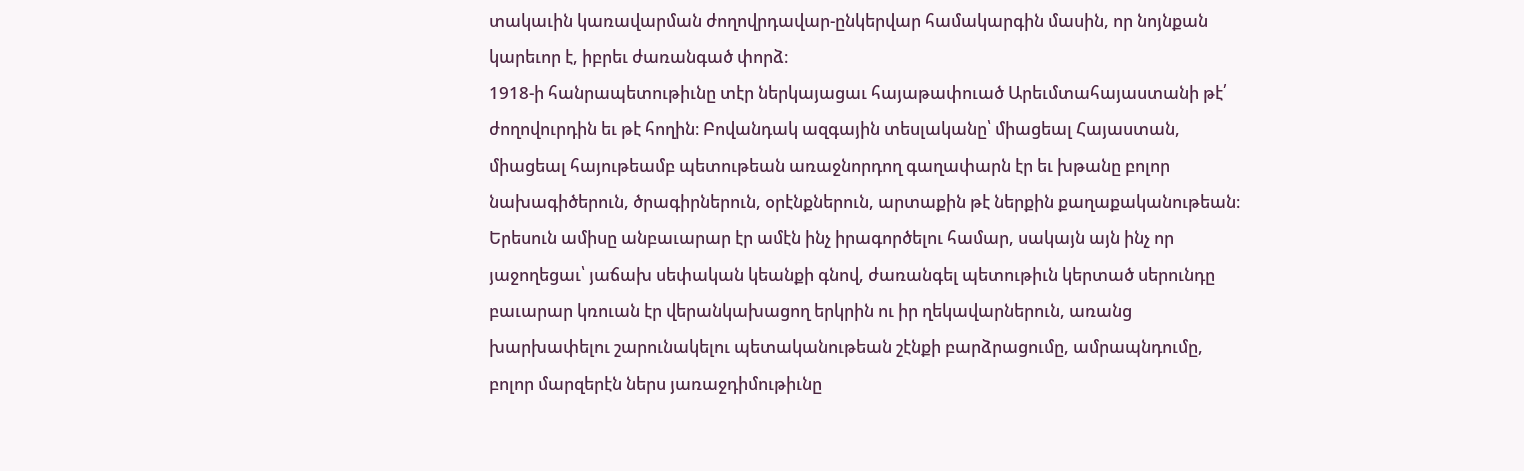տակաւին կառավարման ժողովրդավար-ընկերվար համակարգին մասին, որ նոյնքան կարեւոր է, իբրեւ ժառանգած փորձ։
1918-ի հանրապետութիւնը տէր ներկայացաւ հայաթափուած Արեւմտահայաստանի թէ՛ ժողովուրդին եւ թէ հողին։ Բովանդակ ազգային տեսլականը՝ միացեալ Հայաստան, միացեալ հայութեամբ պետութեան առաջնորդող գաղափարն էր եւ խթանը բոլոր նախագիծերուն, ծրագիրներուն, օրէնքներուն, արտաքին թէ ներքին քաղաքականութեան։
Երեսուն ամիսը անբաւարար էր ամէն ինչ իրագործելու համար, սակայն այն ինչ որ յաջողեցաւ՝ յաճախ սեփական կեանքի գնով, ժառանգել պետութիւն կերտած սերունդը բաւարար կռուան էր վերանկախացող երկրին ու իր ղեկավարներուն, առանց խարխափելու շարունակելու պետականութեան շէնքի բարձրացումը, ամրապնդումը, բոլոր մարզերէն ներս յառաջդիմութիւնը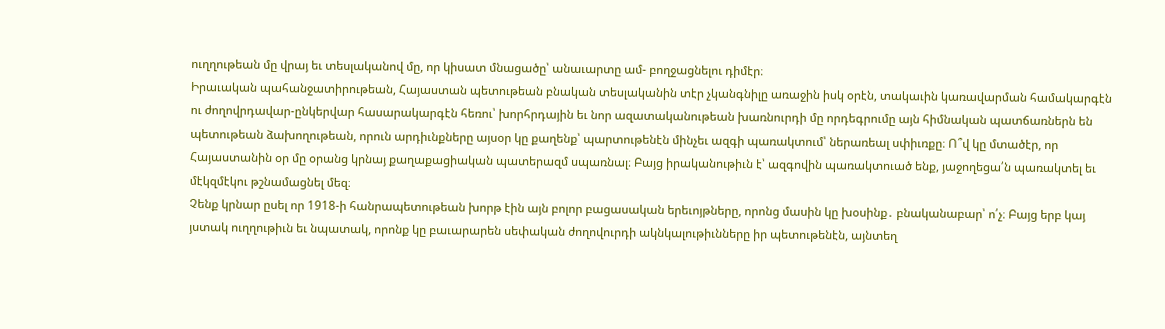ուղղութեան մը վրայ եւ տեսլականով մը, որ կիսատ մնացածը՝ անաւարտը ամ- բողջացնելու դիմէր։
Իրաւական պահանջատիրութեան, Հայաստան պետութեան բնական տեսլականին տէր չկանգնիլը առաջին իսկ օրէն, տակաւին կառավարման համակարգէն ու ժողովրդավար-ընկերվար հասարակարգէն հեռու՝ խորհրդային եւ նոր ազատականութեան խառնուրդի մը որդեգրումը այն հիմնական պատճառներն են պետութեան ձախողութեան, որուն արդիւնքները այսօր կը քաղենք՝ պարտութենէն մինչեւ ազգի պառակտում՝ ներառեալ սփիւռքը։ Ո՞վ կը մտածէր, որ Հայաստանին օր մը օրանց կրնայ քաղաքացիական պատերազմ սպառնալ։ Բայց իրականութիւն է՝ ազգովին պառակտուած ենք, յաջողեցա՛ն պառակտել եւ մէկզմէկու թշնամացնել մեզ։
Չենք կրնար ըսել որ 1918-ի հանրապետութեան խորթ էին այն բոլոր բացասական երեւոյթները, որոնց մասին կը խօսինք․ բնականաբար՝ ո՛չ։ Բայց երբ կայ յստակ ուղղութիւն եւ նպատակ, որոնք կը բաւարարեն սեփական ժողովուրդի ակնկալութիւնները իր պետութենէն, այնտեղ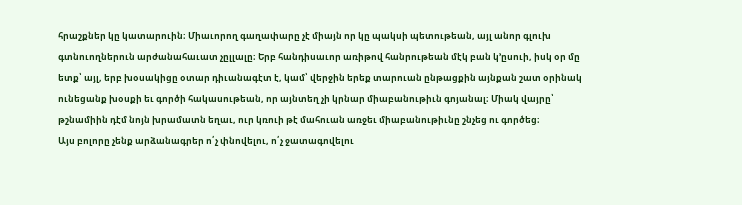հրաշքներ կը կատարուին։ Միաւորող գաղափարը չէ միայն որ կը պակսի պետութեան, այլ անոր գլուխ գտնուողներուն արժանահաւատ չըլլալը։ Երբ հանդիսաւոր առիթով հանրութեան մէկ բան կ’ըսուի, իսկ օր մը ետք՝ այլ, երբ խօսակիցը օտար դիւանագէտ է, կամ՝ վերջին երեք տարուան ընթացքին այնքան շատ օրինակ ունեցանք խօսքի եւ գործի հակասութեան, որ այնտեղ չի կրնար միաբանութիւն գոյանալ։ Միակ վայրը՝ թշնամիին դէմ նոյն խրամատն եղաւ, ուր կռուի թէ մահուան առջեւ միաբանութիւնը շնչեց ու գործեց։
Այս բոլորը չենք արձանագրեր ո՛չ փնովելու, ո՛չ ջատագովելու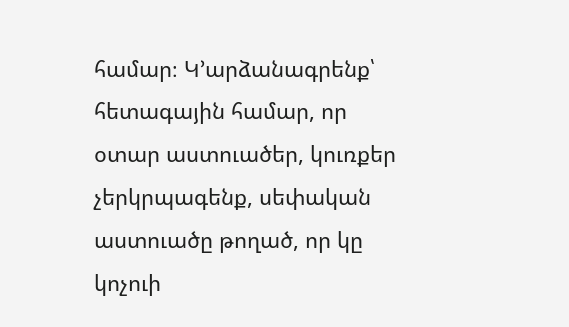համար։ Կ’արձանագրենք՝ հետագային համար, որ օտար աստուածեր, կուռքեր չերկրպագենք, սեփական աստուածը թողած, որ կը կոչուի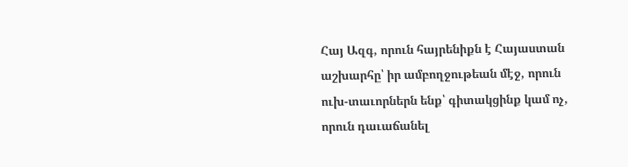Հայ Ազգ, որուն հայրենիքն է Հայաստան աշխարհը՝ իր ամբողջութեան մէջ, որուն ուխ-տաւորներն ենք՝ գիտակցինք կամ ոչ, որուն դաւաճանել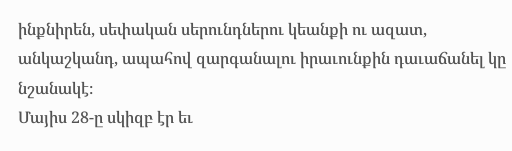ինքնիրեն, սեփական սերունդներու կեանքի ու ազատ, անկաշկանդ, ապահով զարգանալու իրաւունքին դաւաճանել կը նշանակէ։
Մայիս 28-ը սկիզբ էր եւ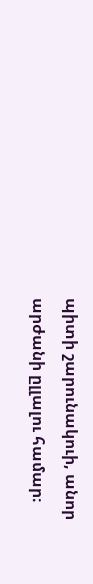պիտի շարունակուի, անոր արժանի ըլլալու համար։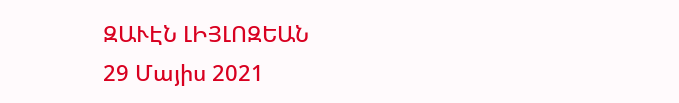ԶԱՒԷՆ ԼԻՅԼՈԶԵԱՆ
29 Մայիս 2021